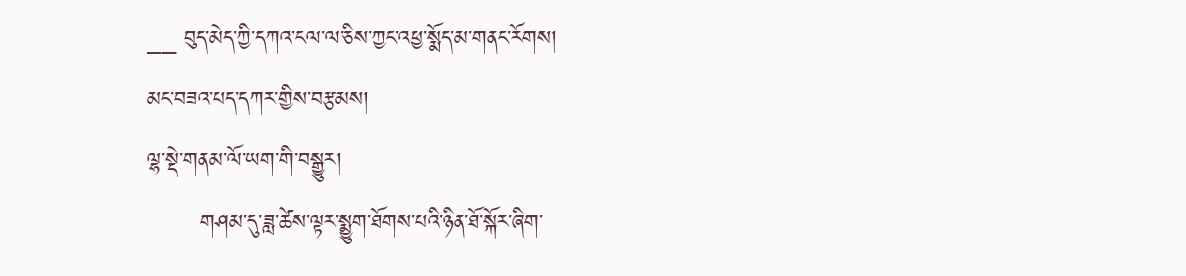__ བུད་མེད་ཀྱི་དཀའ་ངལ་ལ་ཅིས་ཀྱང་འཕྱ་སྨོད་མ་གནང་རོགས།
མང་བཟའ་པད་དཀར་གྱིས་བརྩམས།
ལྷ་སྡེ་གནམ་ལོ་ཡག་གི་བསྒྱུར།
       གཤམ་དུ་ཟླ་ཚེས་ལྟར་སྨྱུག་ཐོགས་པའི་ཉིན་ཐོ་སྐོར་ཞིག་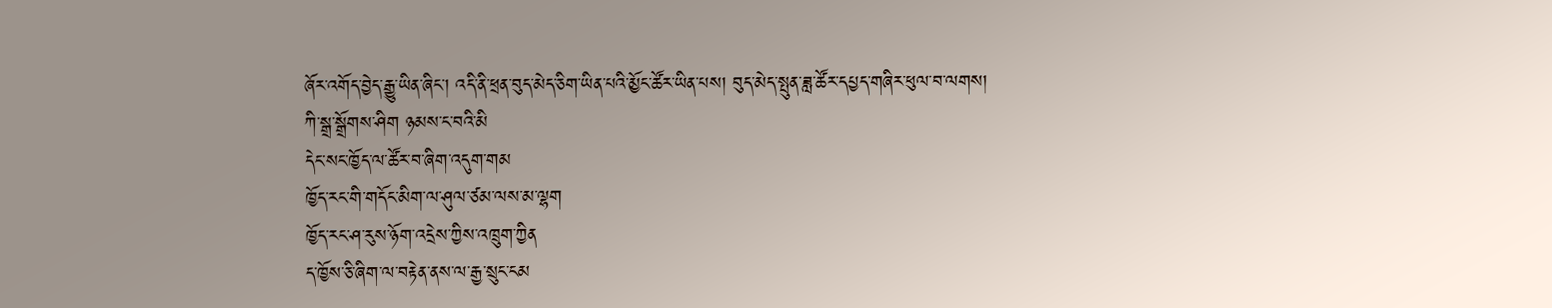ཞོར་འགོད་བྱེད་རྒྱུ་ཡིན་ཞིང་། འདི་ནི་ཕྲན་བུད་མེད་ཅིག་ཡིན་པའི་མྱོང་ཚོར་ཡིན་པས། བུད་མེད་སྤུན་ཟླ་ཚོར་དཔྱད་གཞིར་ཕུལ་བ་ལགས།
ཀི་སྒྲ་སྒྲོགས་ཤིག ཉམས་ང་བའི་མི
དེང་སང་ཁྱོད་ལ་ཚོར་བ་ཞིག་འདུག་གམ
ཁྱོད་རང་གི་གདོང་མིག་ལ་ཤུལ་ཙམ་ལས་མ་ལྷག
ཁྱོད་རང་ཤ་རུས་ཉོག་འདྲེས་ཀྱིས་འཁྲུག་ཀྱིན
ད་ཁྱོས་ཅི་ཞིག་ལ་བརྟེན་ནས་ལ་རྒྱ་སྲུང་ངམ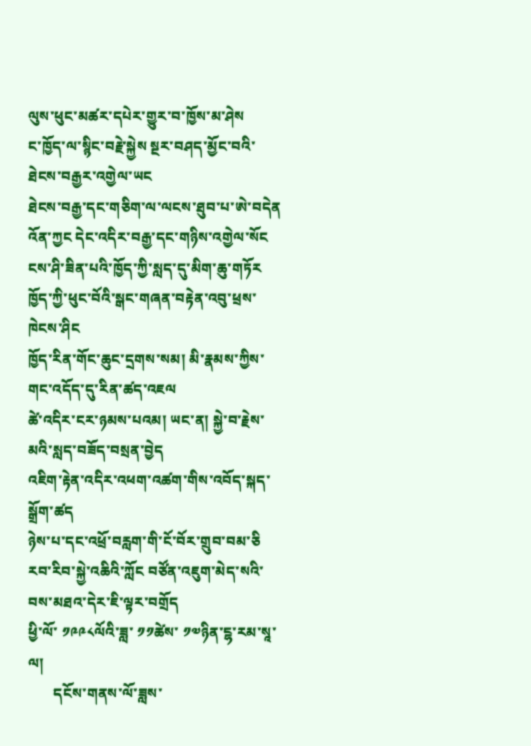ལུས་ཕུང་མཚར་དཔེར་གྱུར་བ་ཁྱོས་མ་ཤེས
ང་ཁྱོད་ལ་སྙིང་བརྗེ་སྐྱེས སྔར་བཤད་མྱོང་བའི་ཐེངས་བརྒྱར་འགྱེལ་ཡང
ཐེངས་བརྒྱ་དང་གཅིག་ལ་ལངས་ཐུབ་པ་ཨེ་བདེན
འོན་ཀྱང དེང་འདིར་བརྒྱ་དང་གཉིས་འགྱེལ་སོང
ངས་ཤི་ཟིན་པའི་ཁྱོད་ཀྱི་སླད་དུ་མིག་ཆུ་གཏོར
ཁྱོད་ཀྱི་ཕུང་བོའི་སྒང་གཞན་བརྟེན་འབུ་ཕྲས་ཁེངས་ཤིང
ཁྱོད་རིན་གོང་ཆུང་དྲགས་སམ། མི་རྣམས་ཀྱིས་གང་འདོད་དུ་རིན་ཚད་འཇལ
ཚེ་འདིར་ངར་ཉམས་པའམ། ཡང་ན། སྐྱེ་བ་རྗེས་མའི་སླད་བཟོད་བསྲན་བྱེད
འཇིག་རྟེན་འདིར་འཕག་འཚག་གིས་འབོད་སྐད་སྒྲོག་ཚད
ཉེས་པ་དང་འཕྲོ་བརླག་གི་ངོ་བོར་གྲུབ་བམ་ཅི
རབ་རིབ་སྐྱེ་འཆིའི་ཀློང བཙོན་འཇུག་མེད་སའི་བས་མཐའ་དེར་ཇི་ལྟར་བགྲོད
ཕྱི་ལོ་ ༡༩༩༨ལོའི་ཟླ་ ༡༡ཚེས་ ༡༧ཉིན་ངྷ་རམ་སཱ་ལ།
       དངོས་གནས་ལོ་ཟླས་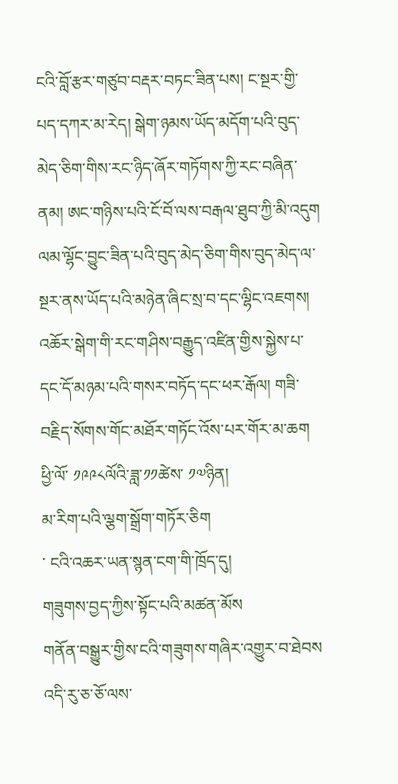ངའི་བློ་རྩར་གཙུབ་བརྡར་བཏང་ཟིན་པས། ང་སྔར་གྱི་པད་དཀར་མ་རེད། སྒེག་ཉམས་ཡོད་མདོག་པའི་བུད་མེད་ཅིག་གིས་རང་ཉིད་ཞོར་གཏོགས་ཀྱི་རང་བཞིན་ནམ། ཨང་གཉིས་པའི་ངོ་བོ་ལས་བརྒལ་ཐུབ་ཀྱི་མི་འདུག ལམ་ལྷོང་བྱུང་ཟིན་པའི་བུད་མེད་ཅིག་གིས་བུད་མེད་ལ་སྔར་ནས་ཡོད་པའི་མཉེན་ཞིང་སྲ་བ་དང་ལྷིང་འཇགས། འཆོར་སྒེག་གི་རང་གཤིས་བརྒྱུད་འཛིན་གྱིས་སྐྱེས་པ་དང་དོ་མཉམ་པའི་གསར་བཏོད་དང་ཕར་རྒོལ། གཟི་བརྗིད་སོགས་གོང་མཐོར་གཏོང་འོས་པར་གོར་མ་ཆག ཕྱི་ལོ་ ༡༩༩༨ལོའི་ཟླ་༡༡ཚེས་ ༡༧ཉིན།
མ་རིག་པའི་ལྕག་སྒྲོག་གཏོར་ཅིག
་ ངའི་འཆར་ཡན་སྙན་ངག་གི་ཁྲོད་དུ།
གཟུགས་བྱད་ཀྱིས་སྟོང་པའི་མཚན་མོས
གནོན་བསྒྱུར་གྱིས་ངའི་གཟུགས་གཞིར་འགྱུར་བ་ཐེབས
འདི་རུ་ཅ་ཅོ་ལས་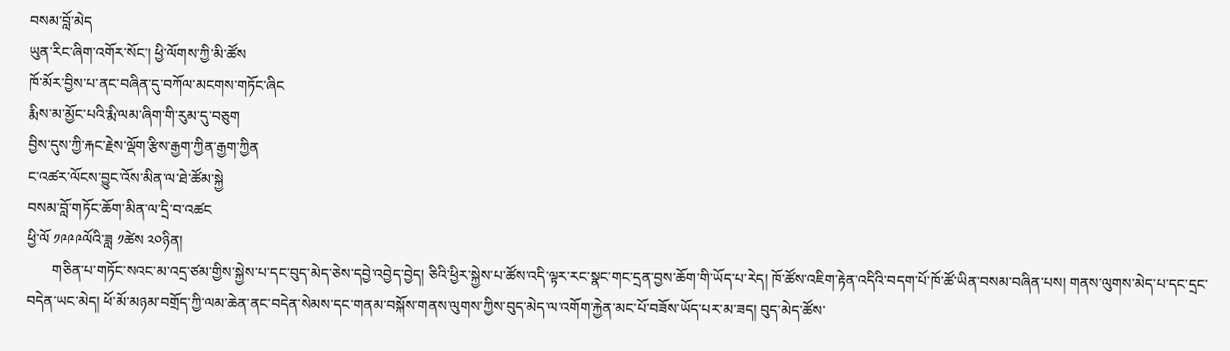བསམ་བློ་མེད
ཡུན་རིང་ཞིག་འགོར་སོང་། ཕྱི་ལོགས་ཀྱི་མི་ཚོས
ཁོ་མོར་བྱིས་པ་ནང་བཞིན་དུ་བཀོལ་མངགས་གཏོང་ཞིང
རྨིས་མ་མྱོང་པའི་རྨི་ལམ་ཞིག་གི་རུམ་དུ་བཅུག
བྱིས་དུས་ཀྱི་རྐང་རྗེས་ལྡོག་རྩིས་རྒྱག་ཀྱིན་རྒྱག་ཀྱིན
ང་འཚར་ལོངས་བྱུང་འོས་མིན་ལ་ཐེ་ཚོམ་སྐྱེ
བསམ་བློ་གཏོང་ཆོག་མིན་ལ་དྲི་བ་འཚང
ཕྱི་ལོ ༡༩༩༩ལོའི་ཟླ ༡ཚེས ༢༠ཉིན།
       གཅིན་པ་གཏོང་སའང་མ་འདྲ་ཙམ་གྱིས་སྐྱེས་པ་དང་བུད་མེད་ཅེས་དབྱེ་འབྱེད་བྱེད། ཅིའི་ཕྱིར་སྐྱེས་པ་ཚོས་འདི་ལྟར་རང་སྣང་གང་དྲན་བྱས་ཆོག་གི་ཡོད་པ་རེད། ཁོ་ཚོས་འཇིག་རྟེན་འདིའི་བདག་པོ་ཁོ་ཚོ་ཡིན་བསམ་བཞིན་པས། གནས་ལུགས་མེད་པ་དང་དྲང་བདེན་ཡང་མེད། ཕོ་མོ་མཉམ་བགྲོད་ཀྱི་ལམ་ཆེན་ནང་བདེན་སེམས་དང་གནམ་བསྐོས་གནས་ལུགས་ཀྱིས་བུད་མེད་ལ་འགོག་རྐྱེན་མང་པོ་བཟོས་ཡོད་པར་མ་ཟད། བུད་མེད་ཚོས་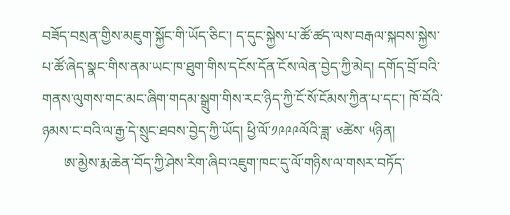བཟོད་བསྲན་གྱིས་མཇུག་སྐྱོང་གི་ཡོད་ཅིང་། ད་དུང་སྐྱེས་པ་ཚོ་ཚད་ལས་བརྒལ་སྐབས་སྐྱེས་པ་ཚོ་ཞེད་སྣང་གིས་ནམ་ཡང་ཁ་ཐུག་གིས་དངོས་དོན་ངོས་ལེན་བྱེད་ཀྱི་མེད། དགོད་བྲོ་བའི་གནས་ལུགས་གང་མང་ཞིག་གདམ་སྒྲུག་གིས་རང་ཉིད་ཀྱི་ངོ་སོ་ངོམས་ཀྱིན་པ་དང་། ཁོ་བོའི་ཉམས་ང་བའི་ལ་རྒྱ་དེ་སྲུང་ཐབས་བྱེད་ཀྱི་ཡོད། ཕྱི་ལོ་༡༩༩༩ལོའི་ཟླ་ ༦ཚེས་ ༥ཉིན།
      ཨ་མྱེས་རྨ་ཆེན་བོད་ཀྱི་ཤེས་རིག་ཞིབ་འཇུག་ཁང་དུ་ལོ་གཉིས་ལ་གསར་བཏོད་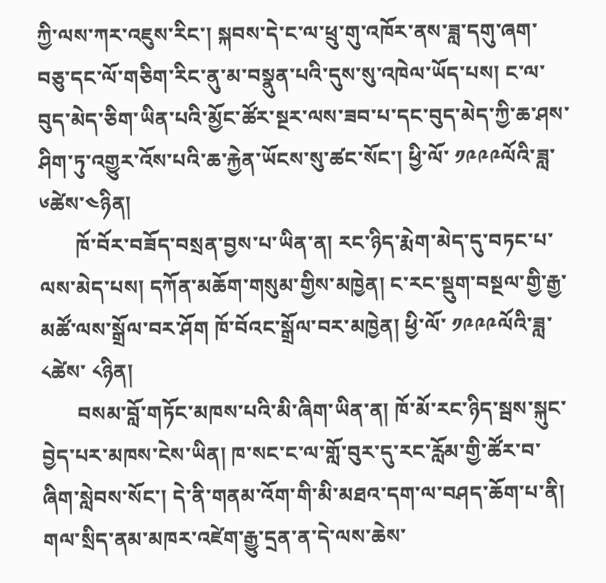ཀྱི་ལས་ཀར་འཇུས་རིང་། སྐབས་དེ་ང་ལ་ཕྲུ་གུ་འཁོར་ནས་ཟླ་དགུ་ཞག་བཅུ་དང་ལོ་གཅིག་རིང་ནུ་མ་བསྣུན་པའི་དུས་སུ་འཁེལ་ཡོད་པས། ང་ལ་བུད་མེད་ཅིག་ཡིན་པའི་མྱོང་ཚོར་སྔར་ལས་ཟབ་པ་དང་བུད་མེད་ཀྱི་ཆ་ཤས་ཤིག་ཏུ་འགྱུར་འོས་པའི་ཆ་རྐྱེན་ཡོངས་སུ་ཚང་སོང་། ཕྱི་ལོ་ ༡༩༩༩ལོའི་ཟླ་ ༦ཚེས་༤ཉིན།
       ཁོ་བོར་བཟོད་བསྲན་བྱས་པ་ཡིན་ན། རང་ཉིད་རྨེག་མེད་དུ་བཏང་པ་ལས་མེད་པས། དཀོན་མཆོག་གསུམ་གྱིས་མཁྱེན། ང་རང་སྡུག་བསྔལ་གྱི་རྒྱ་མཚོ་ལས་སྒྲོལ་བར་ཤོག ཁོ་བོའང་སྒྲོལ་བར་མཁྱེན། ཕྱི་ལོ་ ༡༩༩༩ལོའི་ཟླ་ ༨ཚེས་ ༨ཉིན།
       བསམ་བློ་གཏོང་མཁས་པའི་མི་ཞིག་ཡིན་ན། ཁོ་མོ་རང་ཉིད་སྦས་སྐུང་བྱེད་པར་མཁས་ངེས་ཡིན། ཁ་སང་ང་ལ་གློ་བུར་དུ་རང་རློམ་གྱི་ཚོར་བ་ཞིག་སླེབས་སོང་། དེ་ནི་གནམ་འོག་གི་མི་མཐའ་དག་ལ་བཤད་ཆོག་པ་ནི། གལ་སྲིད་ནམ་མཁར་འཛེག་རྒྱུ་དྲན་ན་དེ་ལས་ཆེས་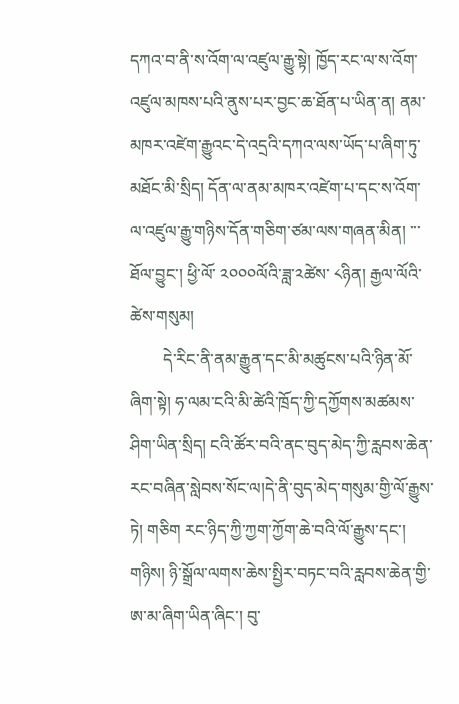དཀའ་བ་ནི་ས་འོག་ལ་འཛུལ་རྒྱུ་སྟེ། ཁྱོད་རང་ལ་ས་འོག་འཛུལ་མཁས་པའི་ནུས་པར་བྱང་ཆ་ཐོན་པ་ཡིན་ན། ནམ་མཁར་འཛེག་རྒྱུའང་དེ་འདྲའི་དཀའ་ལས་ཡོད་པ་ཞིག་ཏུ་མཐོང་མི་སྲིད། དོན་ལ་ནམ་མཁར་འཛེག་པ་དང་ས་འོག་ལ་འཛུལ་རྒྱུ་གཉིས་དོན་གཅིག་ཙམ་ལས་གཞན་མིན། ་་་ ཐོལ་བྱུང་། ཕྱི་ལོ་ ༢༠༠༠ལོའི་ཟླ་༢ཚེས་ ༨ཉིན། རྒྱལ་ལོའི་ཚེས་གསུམ།
        དེ་རིང་ནི་ནམ་རྒྱུན་དང་མི་མཚུངས་པའི་ཉིན་མོ་ཞིག་སྟེ། ཧ་ལམ་ངའི་མི་ཚེའི་ཁྲོད་ཀྱི་དཀྱོགས་མཚམས་ཤིག་ཡིན་སྲིད། ངའི་ཚོར་བའི་ནང་བུད་མེད་ཀྱི་རླབས་ཆེན་རང་བཞིན་སླེབས་སོང་ལ།དེ་ནི་བུད་མེད་གསུམ་གྱི་ལོ་རྒྱུས་ཏེ། གཅིག རང་ཉིད་ཀྱི་ཀྱག་ཀྱོག་ཆེ་བའི་ལོ་རྒྱུས་དང་། གཉིས། ཉི་སྒྲོལ་ལགས་ཆེས་སྤྱིར་བཏང་བའི་རླབས་ཆེན་གྱི་ཨ་མ་ཞིག་ཡིན་ཞིང་། བུ་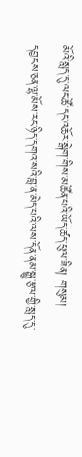མོའི་སླད་དུ་ལང་ཚོ་དང་འཆོར་སྒེག་གིས་མཚོན་པའི་ཡོད་ཚད་ཕུལ་ཟིན། གསུམ། དབྱངས་ཅན་ལྷ་མོས་རང་ཉིད་དགའ་སའི་བླ་ན་མེད་པའི་ལས་དོན་ནམ་སྒྱུ་རྩལ་གྱི་སླད་དུ་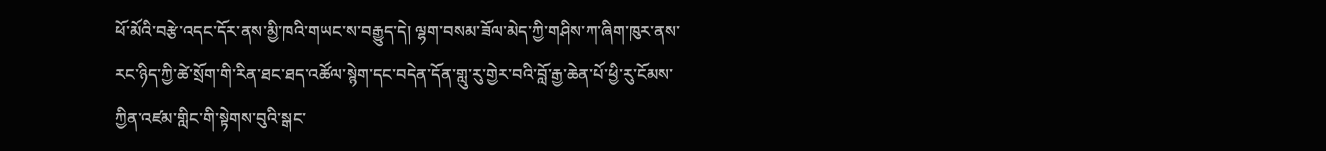ཕོ་མོའི་བརྩེ་འདང་དོར་ནས་མྱི་ཁའི་གཡང་ས་བརྒྱུད་དེ། ལྷག་བསམ་ཟོལ་མེད་ཀྱི་གཤིས་ཀ་ཞིག་ཁུར་ནས་རང་ཉིད་ཀྱི་ཚེ་སྲོག་གི་རིན་ཐང་ཐད་འཚོལ་སྙེག་དང་བདེན་དོན་གླུ་རུ་གྱེར་བའི་བློ་རྒྱ་ཆེན་པོ་ཕྱི་རུ་ངོམས་ཀྱིན་འཛམ་གླིང་གི་སྟེགས་བུའི་སྒང་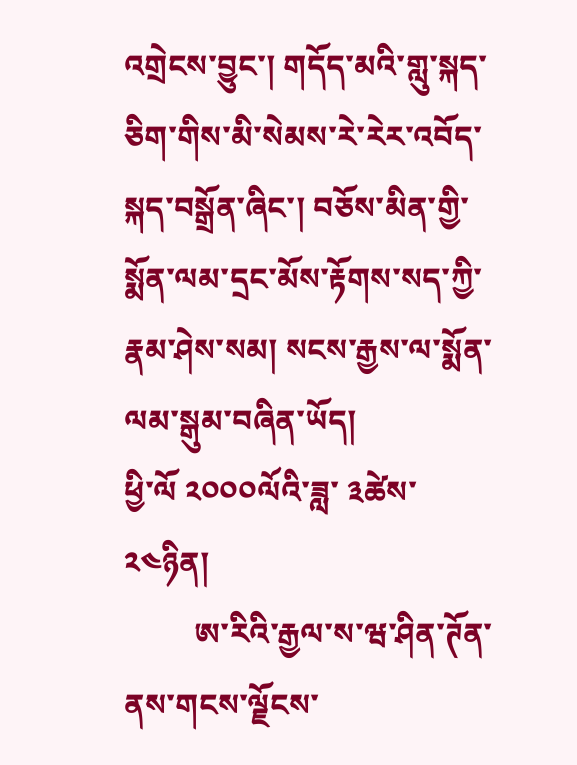འགྲེངས་བྱུང་། གདོད་མའི་གླུ་སྐད་ཅིག་གིས་མི་སེམས་རེ་རེར་འབོད་སྐད་བསྒྲོན་ཞིང་། བཅོས་མིན་གྱི་སྨོན་ལམ་དྲང་མོས་རྟོགས་སད་ཀྱི་རྣམ་ཤེས་སམ། སངས་རྒྱས་ལ་སྨོན་ལམ་སྒུམ་བཞིན་ཡོད།
ཕྱི་ལོ ༢༠༠༠ལོའི་ཟླ་ ༣ཚེས་ ༢༤ཉིན།
         ཨ་རིའི་རྒྱལ་ས་ཝ་ཤིན་ཊོན་ནས་གངས་ལྗོངས་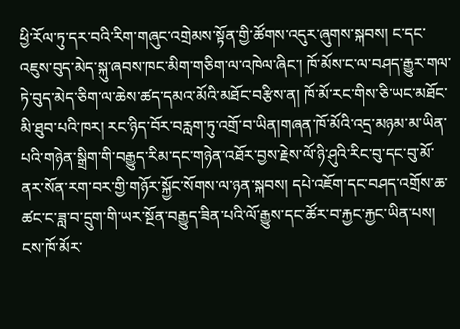ཕྱི་རོལ་ཏུ་དར་བའི་རིག་གཞུང་འགྲེམས་སྟོན་གྱི་ཚོགས་འདུར་ཞུགས་སྐབས། ང་དང་འཇུས་བུད་མེད་སྐུ་ཞབས་ཁང་མིག་གཅིག་ལ་འཁེལ་ཞིང་། ཁོ་མོས་ང་ལ་བཤད་རྒྱུར་གལ་ཏེ་བུད་མེད་ཅིག་ལ་ཆེས་ཚད་དམའ་མོའི་མཐོང་བརྩིས་ན། ཁོ་མོ་རང་གིས་ཅི་ཡང་མཐོང་མི་ཐུབ་པའི་ཁར། རང་ཉིད་བོར་བརླག་ཏུ་འགྲོ་བ་ཡིན།གཞན་ཁོ་མོའི་འདྲ་མཉམ་མ་ཡིན་པའི་གཉེན་སྒྲིག་གི་བརྒྱུད་རིམ་དང་གཉེན་འཐོར་བྱས་རྗེས་ལོ་ཉི་ཤུའི་རིང་བུ་དང་བུ་མོ་ནར་སོན་རག་བར་གྱི་གཉོར་སྐྱོང་སོགས་ལ་ཉན་སྐབས། དཔེ་འཇོག་དང་བཤད་འགྲོས་ཆ་ཚང་ང་ཟླ་བ་དྲུག་གི་ཡར་སྔོན་བརྒྱུད་ཟིན་པའི་ལོ་རྒྱུས་དང་ཚོར་བ་རྐྱང་རྐྱང་ཡིན་པས། ངས་ཁོ་མོར་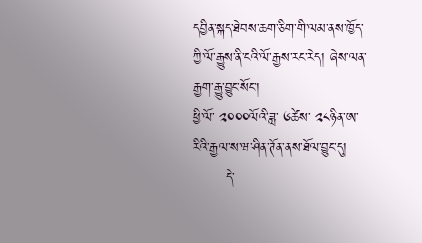དབྱིན་སྐད་ཐེབས་ཆག་ཅིག་གི་ལམ་ནས་ཁྱོད་ཀྱི་ལོ་རྒྱུས་ནི་ངའི་ལོ་རྒྱས་རང་རེད། ཞེས་ལན་རྒྱག་རྒྱུ་བྱུང་སོང་།
ཕྱི་ལོ་ ༢༠༠༠ལོའི་ཟླ་ ༦ཚེས་ ༢༨ཉིན་ཨ་རིའི་རྒྱལ་ས་ཝ་ཤིན་ཊོན་ནས་ཐོལ་བྱུང་དུ།
       དེ་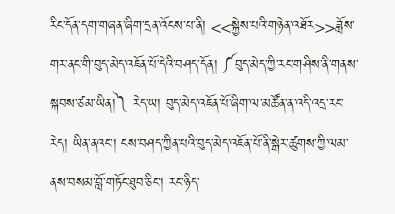རིང་དོན་དག་གཞན་ཞིག་དྲན་འོངས་པ་ནི། <<སྐྱེས་པའི་གཉེན་འཐོར>>ཟློས་གར་ནང་གི་བུད་མེད་འཇོན་པོ་དེའི་བཤད་དོན། ༼བུད་མེད་ཀྱི་རང་གཤིས་ནི་གནས་སྐབས་ཙམ་ཡིན།༽ རེད་ཡ། བུད་མེད་འཇོན་པོ་ཞིག་ལ་མཚོན་ན་འདི་འདྲ་རང་རེད། ཡིན་ནའང་། ངས་བཤད་ཀྱིན་པའི་བུད་མེད་འཇོན་པོ་ནི་སྒེར་ཚུགས་ཀྱི་ལམ་ནས་བསམ་བློ་གཏོང་ཐུབ་ཅིང་། རང་ཉིད་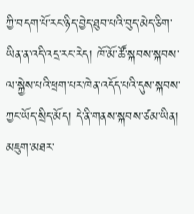ཀྱི་བདག་པོ་རང་ཉིད་བྱེད་ཐུབ་པའི་བུད་མེད་ཅིག་ཡིན་ན་འདི་འདྲ་རང་རེད། ཁོ་མོ་ཚོ་སྐབས་སྐབས་ལ་སྐྱེས་པའི་ཕྲག་པར་ཁེན་འདོད་པའི་དུས་སྐབས་ཀྱང་ཡོད་སྲིད་མོད། དེ་ནི་གནས་སྐབས་ཙམ་ཡིན། མཇུག་མཐར་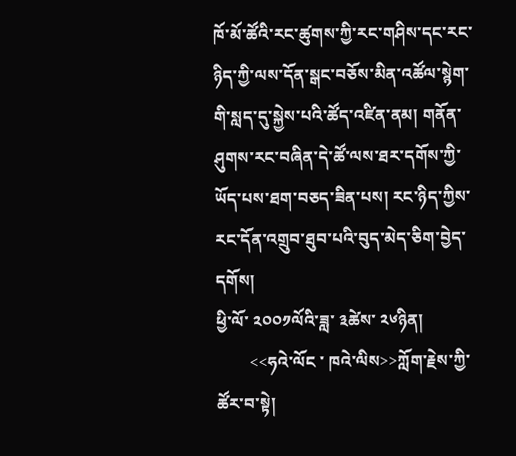ཁོ་མོ་ཚོའི་རང་ཚུགས་ཀྱི་རང་གཤིས་དང་རང་ཉིད་ཀྱི་ལས་དོན་སྒང་བཅོས་མིན་འཚོལ་སྙེག་གི་སླད་དུ་སྐྱེས་པའི་ཚོད་འཛིན་ནམ། གནོན་ཤུགས་རང་བཞིན་དེ་ཚོ་ལས་ཐར་དགོས་ཀྱི་ཡོད་པས་ཐག་བཅད་ཟིན་པས། རང་ཉིད་ཀྱིས་རང་དོན་འགྲུབ་ཐུབ་པའི་བུད་མེད་ཅིག་བྱེད་དགོས།
ཕྱི་ལོ་ ༢༠༠༡ལོའི་ཟླ་ ༣ཚེས་ ༢༦ཉིན།
        <<ཧའེ་ལོང ་ ཁའེ་ལིས>>ཀློག་རྗེས་ཀྱི་ཚོར་བ་སྟེ།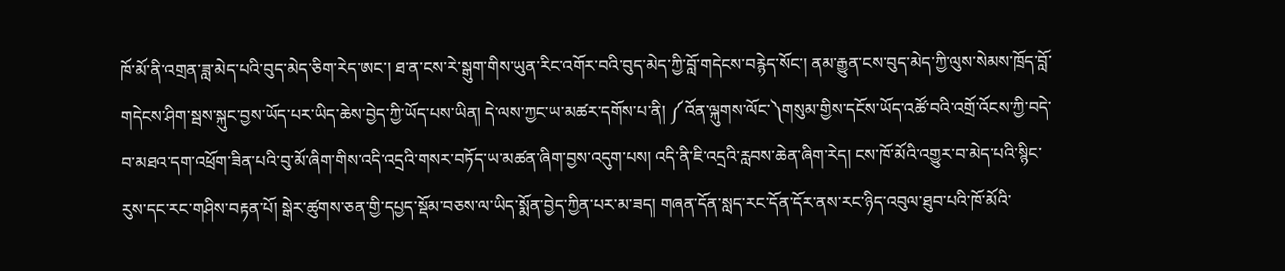ཁོ་མོ་ནི་འགྲན་ཟླ་མེད་པའི་བུད་མེད་ཅིག་རེད་ཨང་། ཐ་ན་ངས་རེ་སྒུག་གིས་ཡུན་རིང་འགོར་བའི་བུད་མེད་ཀྱི་བློ་གདེངས་བརྙེད་སོང་། ནམ་རྒྱུན་ངས་བུད་མེད་ཀྱི་ལུས་སེམས་ཁྲོད་བློ་གདེངས་ཤིག་སྦས་སྐུང་བྱས་ཡོད་པར་ཡིད་ཆེས་བྱེད་ཀྱི་ཡོད་པས་ཡིན། དེ་ལས་ཀྱང་ཡ་མཚར་དགོས་པ་ནི། ༼འོན་ལྐུགས་ལོང་༽གསུམ་གྱིས་དངོས་ཡོད་འཚོ་བའི་འགྲོ་འོངས་ཀྱི་བདེ་བ་མཐའ་དག་འཕྲོག་ཟིན་པའི་བུ་མོ་ཞིག་གིས་འདི་འདྲའི་གསར་བཏོད་ཡ་མཚན་ཞིག་བྱས་འདུག་པས། འདི་ནི་ཇི་འདྲའི་རླབས་ཆེན་ཞིག་རེད། ངས་ཁོ་མོའི་འགྱུར་བ་མེད་པའི་སྙིང་རུས་དང་རང་གཤིས་བརྟན་པོ། སྒེར་ཚུགས་ཅན་གྱི་དཔྱད་སྡོམ་བཅས་ལ་ཡིད་སྨོན་བྱེད་ཀྱིན་པར་མ་ཟད། གཞན་དོན་སླད་རང་དོན་དོར་ནས་རང་ཉིད་འབུལ་ཐུབ་པའི་ཁོ་མོའི་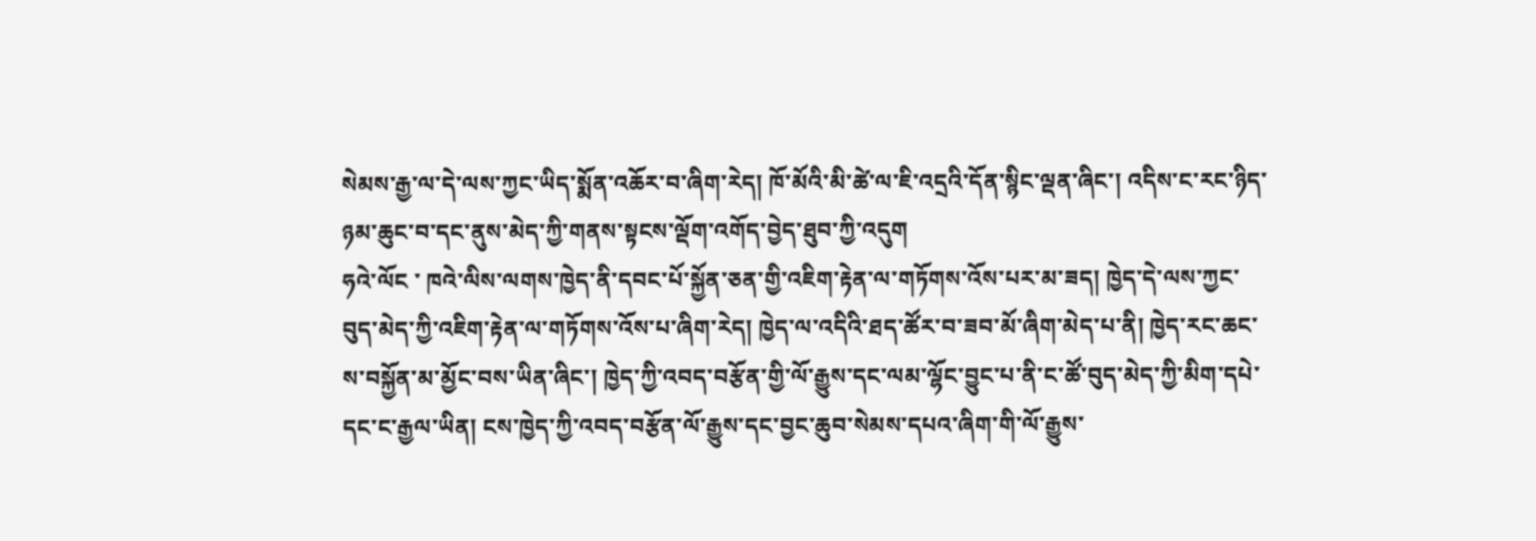སེམས་རྒྱ་ལ་དེ་ལས་ཀྱང་ཡིད་སྨོན་འཆོར་བ་ཞིག་རེད། ཁོ་མོའི་མི་ཚེ་ལ་ཇི་འདྲའི་དོན་སྙིང་ལྡན་ཞིང་། འདིས་ང་རང་ཉིད་ཉམ་ཆུང་བ་དང་ནུས་མེད་ཀྱི་གནས་སྟངས་ལྡོག་འགོད་བྱེད་ཐུབ་ཀྱི་འདུག
ཧའེ་ལོང ་ ཁའེ་ལིས་ལགས་ཁྱེད་ནི་དབང་པོ་སྐྱོན་ཅན་གྱི་འཇིག་རྟེན་ལ་གཏོགས་འོས་པར་མ་ཟད། ཁྱེད་དེ་ལས་ཀྱང་བུད་མེད་ཀྱི་འཇིག་རྟེན་ལ་གཏོགས་འོས་པ་ཞིག་རེད། ཁྱེད་ལ་འདིའི་ཐད་ཚོར་བ་ཟབ་མོ་ཞིག་མེད་པ་ནི། ཁྱེད་རང་ཆང་ས་བསྐྱོན་མ་མྱོང་བས་ཡིན་ཞིང་། ཁྱེད་ཀྱི་འབད་བརྩོན་གྱི་ལོ་རྒྱུས་དང་ལམ་ལྷོང་བྱུང་པ་ནི་ང་ཚོ་བུད་མེད་ཀྱི་མིག་དཔེ་དང་ང་རྒྱལ་ཡིན། ངས་ཁྱེད་ཀྱི་འབད་བརྩོན་ལོ་རྒྱུས་དང་བྱང་ཆུབ་སེམས་དཔའ་ཞིག་གི་ལོ་རྒྱུས་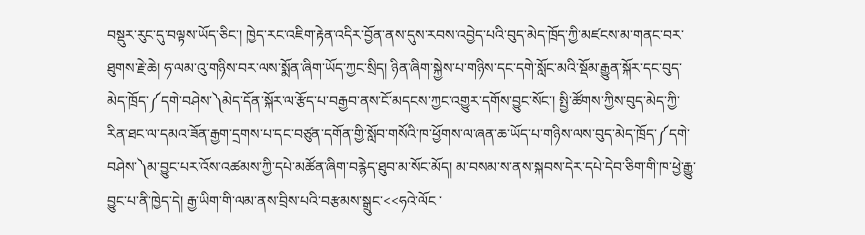བསྡུར་རུང་དུ་བལྟས་ཡོད་ཅིང་། ཁྱེད་རང་འཇིག་རྟེན་འདིར་བྱོན་ནས་དུས་རབས་འབྱེད་པའི་བུད་མེད་ཁྲོད་ཀྱི་མཛངས་མ་གནང་བར་ཐུགས་རྗེ་ཆེ། ཧ་ལམ་འུ་གཉིས་བར་ལས་སྨོན་ཞིག་ཡོད་ཀྱང་སྲིད། ཉིན་ཞིག་སྐྱེས་པ་གཉིས་དང་དགེ་སློང་མའི་སྡོམ་རྒྱུན་སྐོར་དང་བུད་མེད་ཁྲོད་༼དགེ་བཤེས་༽མེད་དོན་སྐོར་ལ་རྩོད་པ་བརྒྱབ་ནས་ངོ་མདངས་ཀྱང་འགྱུར་དགོས་བྱུང་སོང་། སྤྱི་ཚོགས་ཀྱིས་བུད་མེད་ཀྱི་རིན་ཐང་ལ་དམའ་ཟོན་རྒྱག་དྲགས་པ་དང་བཙུན་དགོན་གྱི་སློབ་གསོའི་ཁ་ཕྱོགས་ལ་ཞན་ཆ་ཡོད་པ་གཉིས་ལས་བུད་མེད་ཁྲོད་༼དགེ་བཤེས་༽མ་བྱུང་པར་འོས་འཚམས་ཀྱི་དཔེ་མཚོན་ཞིག་བརྙེད་ཐུབ་མ་སོང་མོད། མ་བསམ་ས་ནས་སྐབས་དེར་དཔེ་དེབ་ཅིག་གི་ཁ་ཕྱེ་རྒྱུ་བྱུང་པ་ནི་ཁྱེད་དེ། རྒྱ་ཡིག་གི་ལམ་ནས་བྲིས་པའི་བརྩམས་སྒྲུང་<<ཧའེ་ལོང ་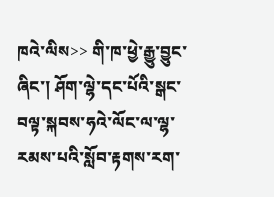ཁའེ་ལིས>> གི་ཁ་ཕྱེ་རྒྱུ་བྱུང་ཞིང་། ཤོག་ལྷེ་དང་པོའི་སྒང་བལྟ་སྐབས་ཧའེ་ལོང་ལ་ལྷ་རམས་པའི་སློབ་རྟགས་རག་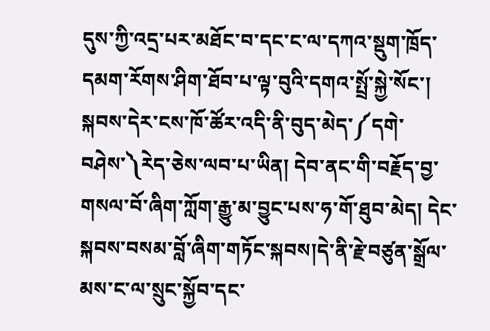དུས་ཀྱི་འདྲ་པར་མཐོང་བ་དང་ང་ལ་དཀའ་སྡུག་ཁྲོད་དམག་རོགས་ཤིག་ཐོབ་པ་ལྟ་བུའི་དགའ་སྤྲོ་སྐྱེ་སོང་། སྐབས་དེར་ངས་ཁོ་ཚོར་འདི་ནི་བུད་མེད་༼དགེ་བཤེས་༽རེད་ཅེས་ལབ་པ་ཡིན། དེབ་ནང་གི་བརྗོད་བྱ་གསལ་བོ་ཞིག་ཀློག་རྒྱུ་མ་བྱུང་པས་ཧ་གོ་ཐུབ་མེད། དེང་སྐབས་བསམ་བློ་ཞིག་གཏོང་སྐབས།དེ་ནི་རྗེ་བཙུན་སྒྲོལ་མས་ང་ལ་སྲུང་སྐྱོབ་དང་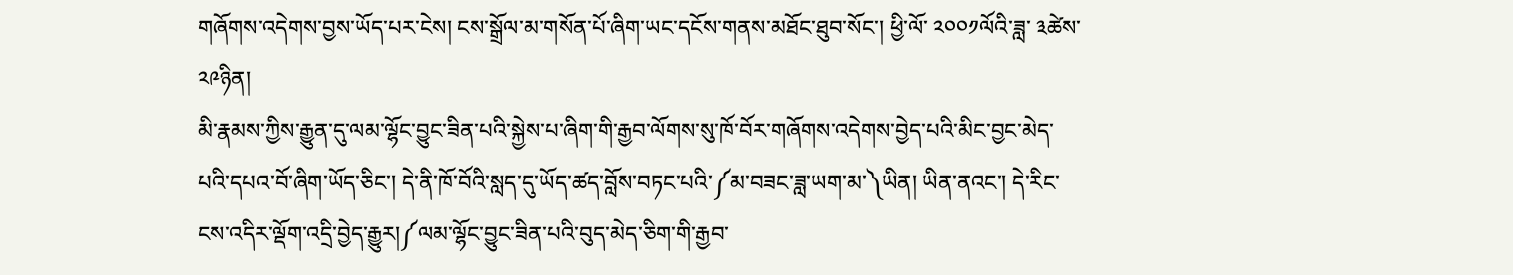གཞོགས་འདེགས་བྱས་ཡོད་པར་ངེས། ངས་སྒྲོལ་མ་གསོན་པོ་ཞིག་ཡང་དངོས་གནས་མཐོང་ཐུབ་སོང་། ཕྱི་ལོ་ ༢༠༠༡ལོའི་ཟླ་ ༣ཚེས་༢༩ཉིན།
མི་རྣམས་ཀྱིས་རྒྱུན་དུ་ལམ་ལྷོང་བྱུང་ཟིན་པའི་སྐྱེས་པ་ཞིག་གི་རྒྱབ་ལོགས་སུ་ཁོ་བོར་གཞོགས་འདེགས་བྱེད་པའི་མིང་བྱང་མེད་པའི་དཔའ་བོ་ཞིག་ཡོད་ཅིང་། དེ་ནི་ཁོ་བོའི་སླད་དུ་ཡོད་ཚད་བློས་བཏང་པའི་༼མ་བཟང་ཟླ་ཡག་མ་༽ཡིན། ཡིན་ནའང་། དེ་རིང་ངས་འདིར་ལྡོག་འདྲི་བྱེད་རྒྱུར།༼ལམ་ལྷོང་བྱུང་ཟིན་པའི་བུད་མེད་ཅིག་གི་རྒྱབ་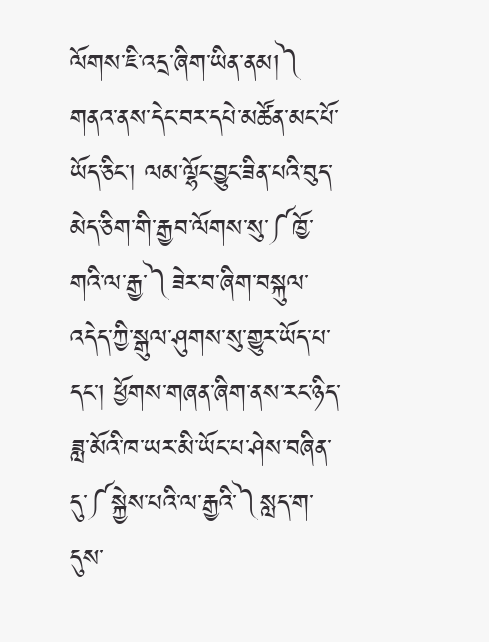ལོགས་ཇི་འདྲ་ཞིག་ཡིན་ནམ།༽ གནའ་ནས་དེང་བར་དཔེ་མཚོན་མང་པོ་ཡོད་ཅིང་། ལམ་ལྷོང་བྱུང་ཟིན་པའི་བུད་མེད་ཅིག་གི་རྒྱབ་ལོགས་སུ་༼ཁྱོ་གའི་ལ་རྒྱ་༽ཟེར་བ་ཞིག་བསྐུལ་འདེད་ཀྱི་སྒུལ་ཤུགས་སུ་གྱུར་ཡོད་པ་དང་། ཕྱོགས་གཞན་ཞིག་ནས་རང་ཉིད་ཟླ་མོའི་ཁ་ཡར་མི་ཡོང་པ་ཤེས་བཞིན་དུ་༼སྐྱེས་པའི་ལ་རྒྱའི་༽སླད་ག་དུས་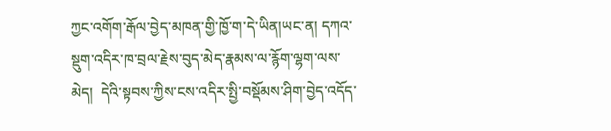ཀྱང་འགོག་རྒོལ་བྱེད་མཁན་གྱི་ཁྱོ་ག་དེ་ཡིན།ཡང་ན། དཀའ་སྡུག་འདིར་ཁ་བྲལ་རྗེས་བུད་མེད་རྣམས་ལ་རྙོག་ལྷག་ལས་མེད།  དེའི་སྟབས་ཀྱིས་ངས་འདིར་སྤྱི་བསྡོམས་ཤིག་བྱེད་འདོད་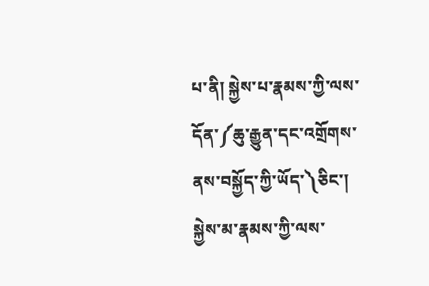པ་ནི། སྐྱེས་པ་རྣམས་ཀྱི་ལས་དོན་༼ཆུ་རྒྱུན་དང་འགྲོགས་ནས་བསྐྱོད་ཀྱི་ཡོད་༽ཅིང་། སྐྱེས་མ་རྣམས་ཀྱི་ལས་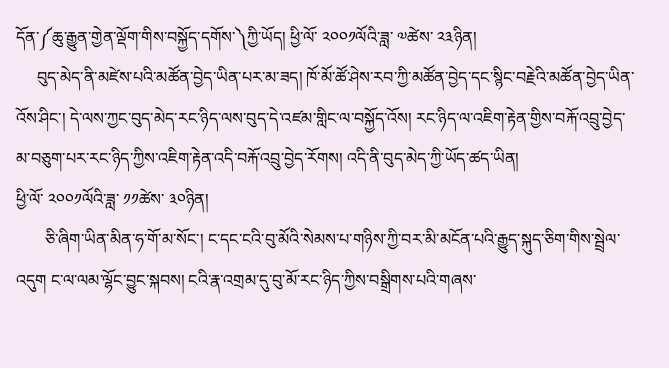དོན་༼ཆུ་རྒྱུན་གྱེན་ལྡོག་གིས་བསྐྱོད་དགོས་༽ཀྱི་ཡོད། ཕྱི་ལོ་ ༢༠༠༡ལོའི་ཟླ་ ༧ཚེས་ ༢༣ཉིན།
     བུད་མེད་ནི་མཛེས་པའི་མཚོན་བྱེད་ཡིན་པར་མ་ཟད། ཁོ་མོ་ཚོ་ཤེས་རབ་ཀྱི་མཚོན་བྱེད་དང་སྙིང་བརྗེའི་མཚོན་བྱེད་ཡིན་འོས་ཤིང་། དེ་ལས་ཀྱང་བུད་མེད་རང་ཉིད་ལས་བུད་དེ་འཛམ་གླིང་ལ་བསྐྱོད་འོས། རང་ཉིད་ལ་འཇིག་རྟེན་གྱིས་བརྐོ་འབྲུ་བྱེད་མ་བཅུག་པར་རང་ཉིད་ཀྱིས་འཇིག་རྟེན་འདི་བརྐོ་འབྲུ་བྱེད་རོགས། འདི་ནི་བུད་མེད་ཀྱི་ཡོད་ཚད་ཡིན།
ཕྱི་ལོ་ ༢༠༠༡ལོའི་ཟླ་ ༡༡ཚེས་ ༣༠ཉིན།
       ཅི་ཞིག་ཡིན་མིན་ཧ་གོ་མ་སོང་། ང་དང་ངའི་བུ་མོའི་སེམས་པ་གཉིས་ཀྱི་བར་མི་མངོན་པའི་རྒྱུད་སྐུད་ཅིག་གིས་སྦྲེལ་འདུག ང་ལ་ལམ་ལྷོང་བྱུང་སྐབས། ངའི་རྣ་འགྲམ་དུ་བུ་མོ་རང་ཉིད་ཀྱིས་བསྒྲིགས་པའི་གཞས་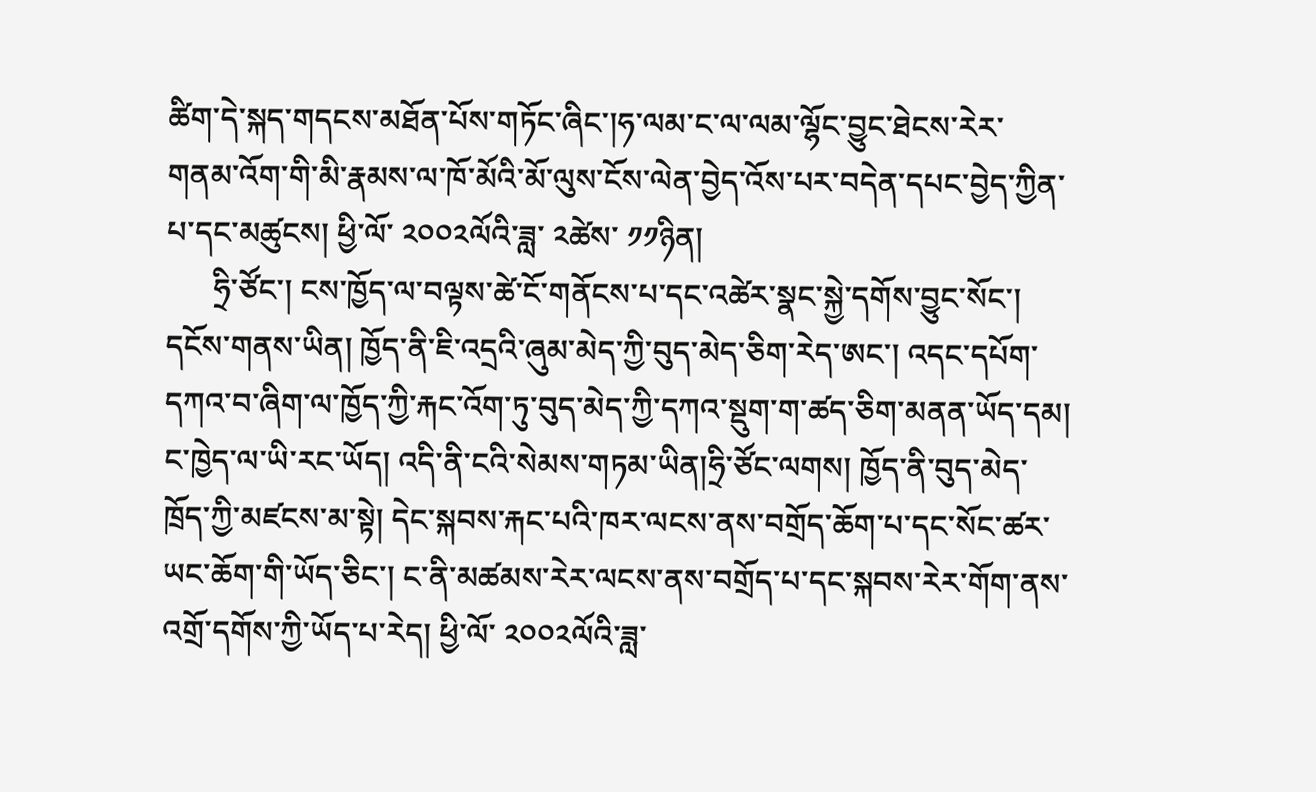ཚིག་དེ་སྐད་གདངས་མཐོན་པོས་གཏོང་ཞིང་།ཧ་ལམ་ང་ལ་ལམ་ལྷོང་བྱུང་ཐེངས་རེར་གནམ་འོག་གི་མི་རྣམས་ལ་ཁོ་མོའི་མོ་ལུས་ངོས་ལེན་བྱེད་འོས་པར་བདེན་དཔང་བྱེད་ཀྱིན་པ་དང་མཚུངས། ཕྱི་ལོ་ ༢༠༠༢ལོའི་ཟླ་ ༢ཚེས་ ༡༡ཉིན།
      ཧྲི་ཙོང་། ངས་ཁྱོད་ལ་བལྟས་ཚེ་ངོ་གནོངས་པ་དང་འཚེར་སྣང་སྐྱེ་དགོས་བྱུང་སོང་། དངོས་གནས་ཡིན། ཁྱོད་ནི་ཇི་འདྲའི་ཞུམ་མེད་ཀྱི་བུད་མེད་ཅིག་རེད་ཨང་། འདང་དཔོག་དཀའ་བ་ཞིག་ལ་ཁྱོད་ཀྱི་རྐང་འོག་ཏུ་བུད་མེད་ཀྱི་དཀའ་སྡུག་ག་ཚད་ཅིག་མནན་ཡོད་དམ། ང་ཁྱེད་ལ་ཡི་རང་ཡོད། འདི་ནི་ངའི་སེམས་གཏམ་ཡིན།ཧྲི་ཙོང་ལགས། ཁྱོད་ནི་བུད་མེད་ཁྲོད་ཀྱི་མཛངས་མ་སྟེ། དེང་སྐབས་རྐང་པའི་ཁར་ལངས་ནས་བགྲོད་ཆོག་པ་དང་སོང་ཚར་ཡང་ཆོག་གི་ཡོད་ཅིང་། ང་ནི་མཚམས་རེར་ལངས་ནས་བགྲོད་པ་དང་སྐབས་རེར་གོག་ནས་འགྲོ་དགོས་ཀྱི་ཡོད་པ་རེད། ཕྱི་ལོ་ ༢༠༠༢ལོའི་ཟླ་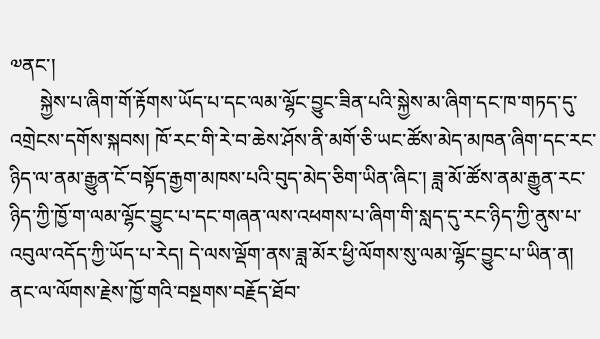༧ནང་།
      སྐྱེས་པ་ཞིག་གོ་རྟོགས་ཡོད་པ་དང་ལམ་ལྷོང་བྱུང་ཟིན་པའི་སྐྱེས་མ་ཞིག་དང་ཁ་གཏད་དུ་འགྲེངས་དགོས་སྐབས། ཁོ་རང་གི་རེ་བ་ཆེས་ཤོས་ནི་མགོ་ཅི་ཡང་ཚོས་མེད་མཁན་ཞིག་དང་རང་ཉིད་ལ་ནམ་རྒྱུན་ངོ་བསྟོད་རྒྱག་མཁས་པའི་བུད་མེད་ཅིག་ཡིན་ཞིང་། ཟླ་མོ་ཚོས་ནམ་རྒྱུན་རང་ཉིད་ཀྱི་ཁྱོ་ག་ལམ་ལྷོང་བྱུང་པ་དང་གཞན་ལས་འཕགས་པ་ཞིག་གི་སླད་དུ་རང་ཉིད་ཀྱི་ནུས་པ་འབུལ་འདོད་ཀྱི་ཡོད་པ་རེད། དེ་ལས་ལྡོག་ནས་ཟླ་མོར་ཕྱི་ལོགས་སུ་ལམ་ལྷོང་བྱུང་པ་ཡིན་ན། ནང་ལ་ལོགས་རྗེས་ཁྱོ་གའི་བསྔགས་བརྗོད་ཐོབ་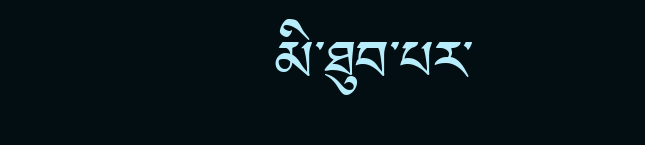མི་ཐུབ་པར་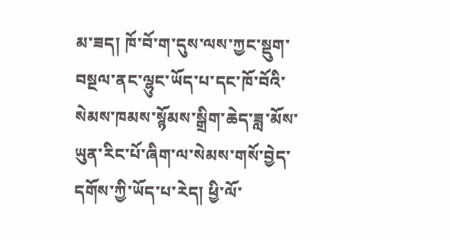མ་ཟད། ཁོ་བོ་ག་དུས་ལས་ཀྱང་སྡུག་བསྔལ་ནང་ལྷུང་ཡོད་པ་དང་ཁོ་བོའི་སེམས་ཁམས་སྙོམས་སྒྲིག་ཆེད་ཟླ་མོས་ཡུན་རིང་པོ་ཞིག་ལ་སེམས་གསོ་བྱེད་དགོས་ཀྱི་ཡོད་པ་རེད། ཕྱི་ལོ་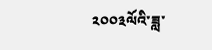༢༠༠༣ལོའི་ཟླ་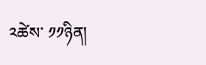༢ཚེས་ ༡༡ཉིན།